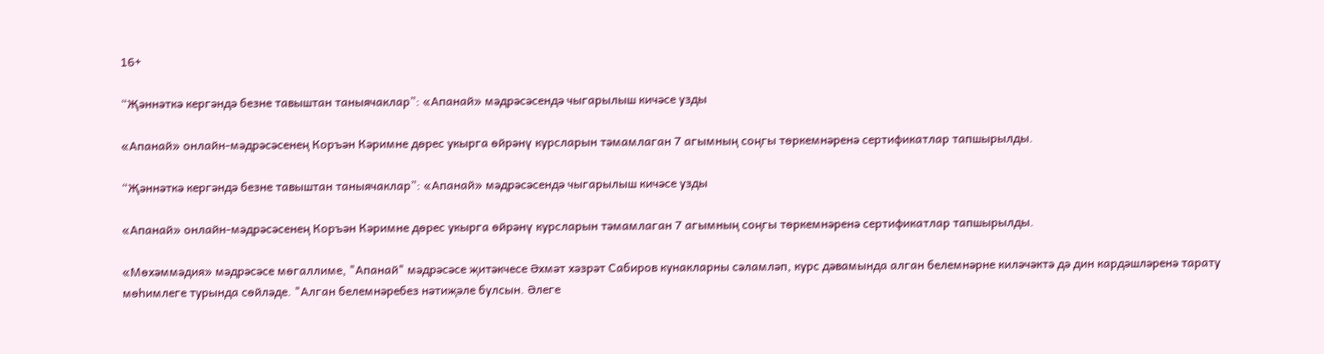16+

“Җәннәткә кергәндә безне тавыштан таныячаклар”: «Апанай» мәдрәсәсендә чыгарылыш кичәсе узды

«Апанай» онлайн-мәдрәсәсенең Коръән Кәримне дөрес укырга өйрәнү курсларын тәмамлаган 7 агымның соңгы төркемнәренә сертификатлар тапшырылды.

“Җәннәткә кергәндә безне тавыштан таныячаклар”: «Апанай» мәдрәсәсендә чыгарылыш кичәсе узды

«Апанай» онлайн-мәдрәсәсенең Коръән Кәримне дөрес укырга өйрәнү курсларын тәмамлаган 7 агымның соңгы төркемнәренә сертификатлар тапшырылды.

«Мөхәммәдия» мәдрәсәсе мөгаллиме, "Апанай" мәдрәсәсе җитәкчесе Әхмәт хәзрәт Сабиров кунакларны сәламләп, курс дәвамында алган белемнәрне киләчәктә дә дин кардәшләренә тарату мөһимлеге турында сөйләде. "Алган белемнәребез нәтиҗәле булсын. Әлеге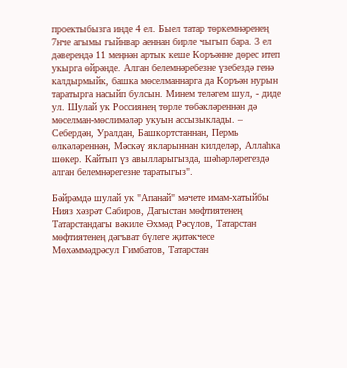проектыбызга инде 4 ел. Быел татар төркемнәренең 7нче агымы гыйнвар аеннан бирле чыгып бара. 3 ел дәверендә 11 меңнән артык кеше Коръәнне дөрес итеп укырга өйрәнде. Алган белемнәребезне үзебездә генә калдырмыйк, башка мөселманнарга да Коръән нурын таратырга насыйп булсын. Минем теләгем шул, - диде ул. Шулай ук Россиянең төрле төбәкләреннән дә мөселман-мөслимәләр укуын ассызыклады. – Себердән, Уралдан, Башкортстаннан, Пермь өлкәләреннән, Мәскәү якларыннан килделәр, Аллаһка шөкер. Кайтып үз авылларыгызда, шәһәрләрегездә алган белемнәрегезне таратыгыз".

Бәйрәмдә шулай ук "Апанай" мәчете имам-хатыйбы Нияз хәзрәт Сабиров, Дагыстан мөфтиятенең Татарстандагы вәкиле Әхмәд Рәсүлов, Татарстан мөфтиятенең дәгъват бүлеге җитәкчесе Мөхәммәдрәсул Гимбатов, Татарстан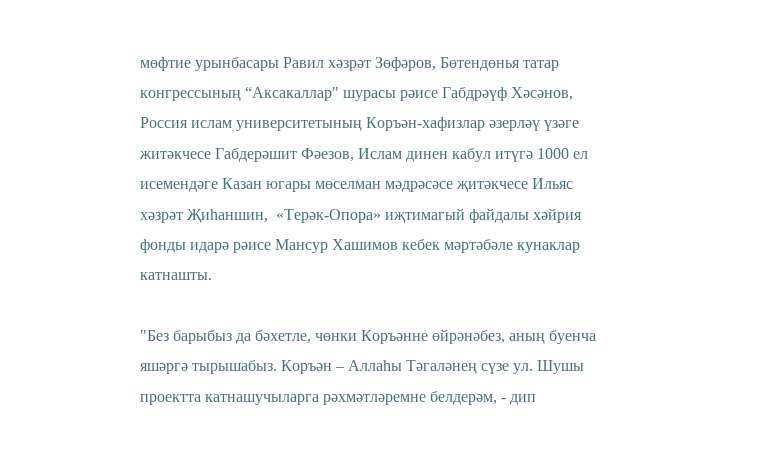мөфтие урынбасары Равил хәзрәт Зөфәров, Бөтендөнья татар конгрессының “Аксакаллар" шурасы рәисе Габдрәүф Хәсәнов, Россия ислам университетының Коръән-хафизлар әзерләү үзәге житәкчесе Габдерәшит Фәезов, Ислам динен кабул итүгә 1000 ел исемендәге Казан югары мөселман мәдрәсәсе җитәкчесе Ильяс хәзрәт Җиһаншин,  «Терәк-Опора» иҗтимагый файдалы хәйрия фонды идарә рәисе Мансур Хашимов кебек мәртәбәле кунаклар катнашты.

"Без барыбыз да бәхетле, чөнки Коръәнне өйрәнәбез, аның буенча яшәргә тырышабыз. Коръән – Аллаһы Тәгаләнең сүзе ул. Шушы проектта катнашучыларга рәхмәтләремне белдерәм, - дип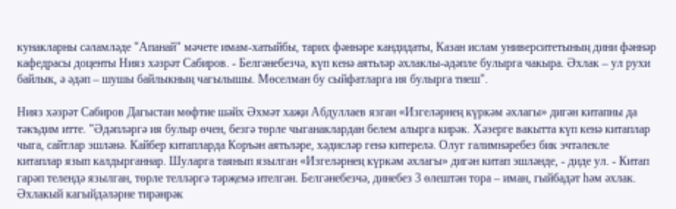кунакларны сәламләде "Апанай" мәчете имам-хатыйбы, тарих фәннәре кандидаты, Казан ислам университетының дини фәннәр кафедрасы доценты Нияз хәзрәт Сабиров. - Белгәнебезчә, күп кенә аятьләр әхлаклы-әдәпле булырга чакыра. Әхлак – ул рухи байлык, ә әдәп – шушы байлыкның чагылышы. Мөселман бу сыйфатларга ия булырга тиеш".

Нияз хәзрәт Сабиров Дагыстан мөфтие шәйх Әхмәт хаҗи Абдуллаев язган «Изгеләрнең күркәм әхлагы» дигән китапны да тәкъдим итте. "Әдәпләргә ия булыр өчен, безгә төрле чыганаклардан белем алырга кирәк. Хәзерге вакытта күп кенә китаплар чыга, сайтлар эшләнә. Кайбер китапларда Коръән аятьләре, хәдисләр генә китерелә. Олуг галимнәребез бик эчтәлекле китаплар язып калдырганнар. Шуларга таянып язылган «Изгеләрнең күркәм әхлагы» дигән китап эшләнде, - диде ул. - Китап гарәп телендә язылган, төрле телләргә тәрҗемә ителгән. Белгәнебезчә, динебез 3 өлештән тора – иман, гыйбадәт һәм әхлак. Әхлакый кагыйдәләрне тирәнрәк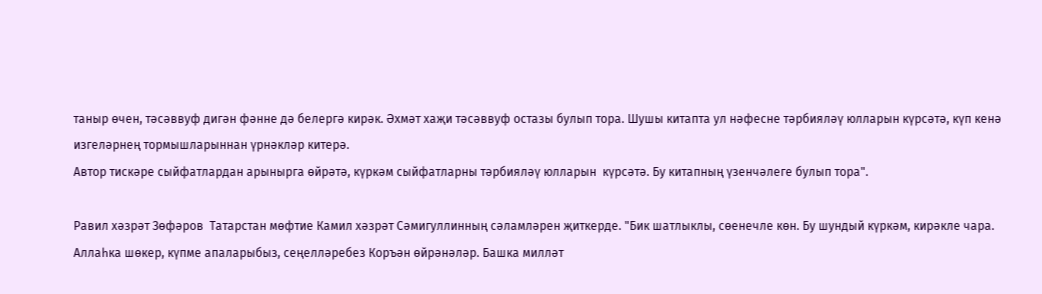таныр өчен, тәсәввуф дигән фәнне дә белергә кирәк. Әхмәт хаҗи тәсәввуф остазы булып тора. Шушы китапта ул нәфесне тәрбияләү юлларын күрсәтә, күп кенә изгеләрнең тормышларыннан үрнәкләр китерә.
Автор тискәре сыйфатлардан арынырга өйрәтә, күркәм сыйфатларны тәрбияләү юлларын  күрсәтә. Бу китапның үзенчәлеге булып тора".

Равил хәзрәт Зөфәров  Татарстан мөфтие Камил хәзрәт Сәмигуллинның сәламләрен җиткерде. "Бик шатлыклы, сөенечле көн. Бу шундый күркәм, кирәкле чара. Аллаһка шөкер, күпме апаларыбыз, сеңелләребез Коръән өйрәнәләр. Башка милләт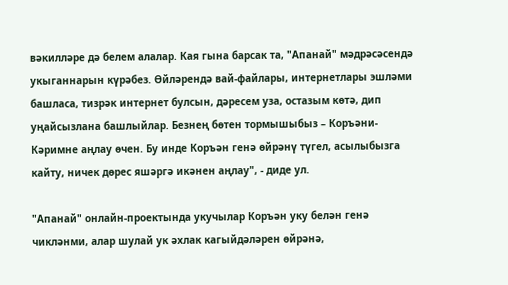вәкилләре дә белем алалар. Кая гына барсак та, "Апанай" мәдрәсәсендә укыганнарын күрәбез. Өйләрендә вай-файлары, интернетлары эшләми башласа, тизрәк интернет булсын, дәресем уза, остазым көтә, дип уңайсызлана башлыйлар. Безнең бөтен тормышыбыз – Коръәни-Кәримне аңлау өчен. Бу инде Коръән генә өйрәнү түгел, асылыбызга кайту, ничек дөрес яшәргә икәнен аңлау", - диде ул.

"Апанай" онлайн-проектында укучылар Коръән уку белән генә чикләнми, алар шулай ук әхлак кагыйдәләрен өйрәнә,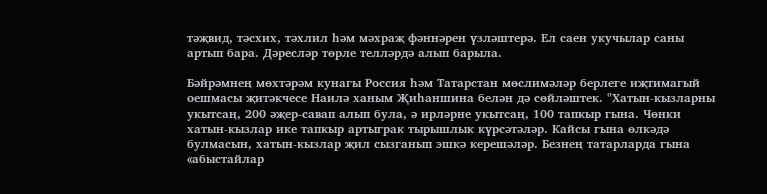тәҗвид, тәсхих, тәхлил һәм мәхраҗ фәннәрен үзләштерә. Ел саен укучылар саны артып бара. Дәресләр төрле телләрдә алып барыла.

Бәйрәмнең мөхтәрәм кунагы Россия һәм Татарстан мөслимәләр берлеге иҗтимагый оешмасы җитәкчесе Наилә ханым Җиһаншина белән дә сөйләштек. "Хатын-кызларны укытсаң, 200 әҗер-савап алып була, ә ирләрне укытсаң, 100 тапкыр гына. Чөнки хатын-кызлар ике тапкыр артыграк тырышлык күрсәтәләр. Кайсы гына өлкәдә булмасын, хатын-кызлар җил сызганып эшкә керешәләр. Безнең татарларда гына «абыстайлар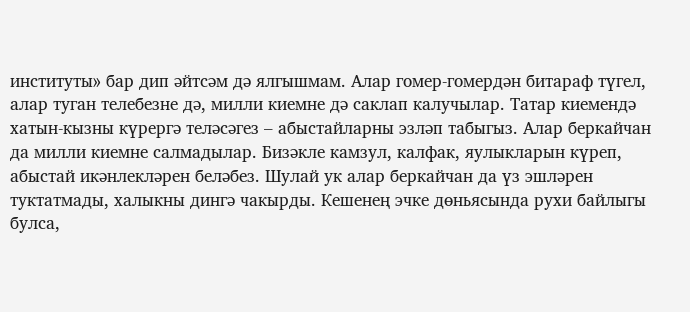институты» бар дип әйтсәм дә ялгышмам. Алар гомер-гомердән битараф түгел, алар туган телебезне дә, милли киемне дә саклап калучылар. Татар киемендә хатын-кызны күрергә теләсәгез – абыстайларны эзләп табыгыз. Алар беркайчан да милли киемне салмадылар. Бизәкле камзул, калфак, яулыкларын күреп, абыстай икәнлекләрен беләбез. Шулай ук алар беркайчан да үз эшләрен туктатмады, халыкны дингә чакырды. Кешенең эчке дөньясында рухи байлыгы булса,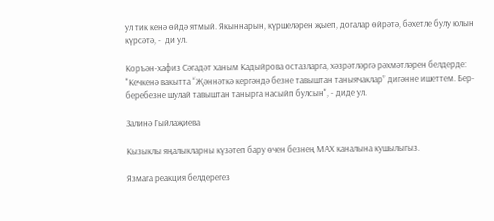ул тик кенә өйдә ятмый. Якыннарын, күршеләрен җыеп, догалар өйрәтә, бәхетле булу юлын күрсәтә, -  ди ул.

Коръән-хафиз Сәгадәт ханым Кадыйрова остазларга, хәзрәтләргә рәхмәтләрен белдерде:
"Кечкенә вакытта “Җәннәткә кергәндә безне тавыштан таныячаклар” дигәнне ишеттем. Бер-беребезне шулай тавыштан танырга насыйп булсын", - диде ул.

Залинә Гыйлаҗиева

Кызыклы яңалыкларны күзәтеп бару өчен безнең МАХ каналына кушылыгыз.

Язмага реакция белдерегез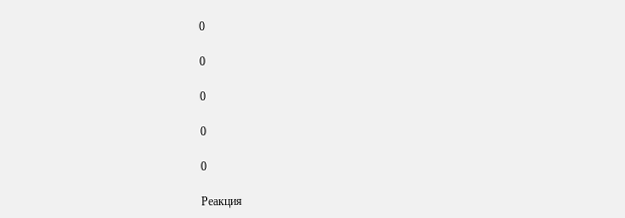0

0

0

0

0

Реакция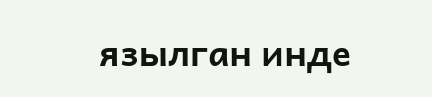язылган инде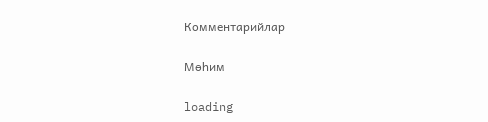Комментарийлар

Мөһим

loading